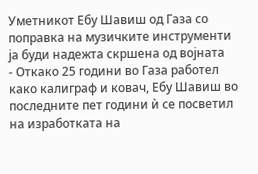Уметникот Ебу Шавиш од Газа со поправка на музичките инструменти ја буди надежта скршена од војната
- Откако 25 години во Газа работел како калиграф и ковач, Ебу Шавиш во последните пет години ѝ се посветил на изработката на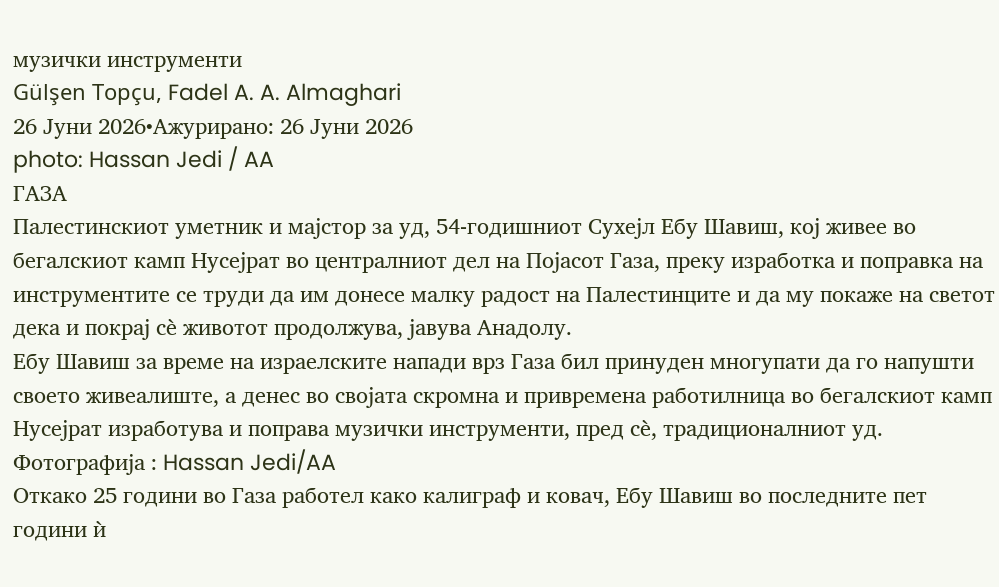музички инструменти
Gülşen Topçu, Fadel A. A. Almaghari
26 Јуни 2026•Ажурирано: 26 Јуни 2026
photo: Hassan Jedi / AA
ГАЗА
Палестинскиот уметник и мајстор за уд, 54-годишниот Сухејл Ебу Шавиш, кој живее во бегалскиот камп Нусејрат во централниот дел на Појасот Газа, преку изработка и поправка на инструментите се труди да им донесе малку радост на Палестинците и да му покаже на светот дека и покрај сè животот продолжува, јавува Анадолу.
Ебу Шавиш за време на израелските напади врз Газа бил принуден многупати да го напушти своето живеалиште, а денес во својата скромна и привремена работилница во бегалскиот камп Нусејрат изработува и поправа музички инструменти, пред сè, традиционалниот уд.
Фотографија : Hassan Jedi/AA
Откако 25 години во Газа работел како калиграф и ковач, Ебу Шавиш во последните пет години ѝ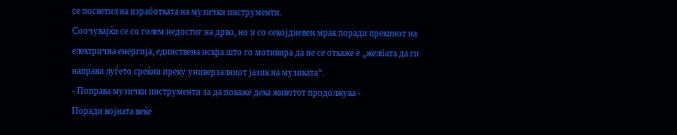се посветил на изработката на музички инструменти.
Соочувајќи се со голем недостиг на дрво, но и со секојдневен мрак поради прекинот на електрична енергија, единствена искра што го мотивира да не се откаже е „желбата да ги направи луѓето среќни преку универзалниот јазик на музиката“.
- Поправа музички инструменти за да покаже дека животот продолжува -
Поради војната веќе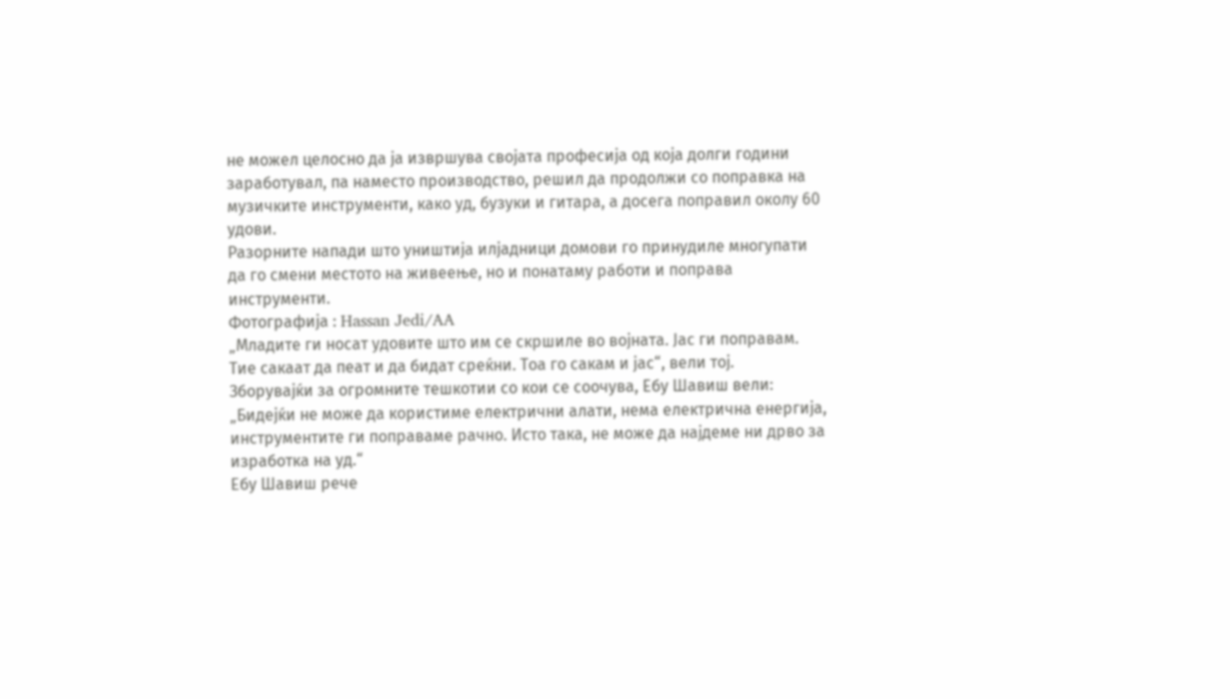не можел целосно да ја извршува својата професија од која долги години заработувал, па наместо производство, решил да продолжи со поправка на музичките инструменти, како уд, бузуки и гитара, а досега поправил околу 60 удови.
Разорните напади што уништија илјадници домови го принудиле многупати да го смени местото на живеење, но и понатаму работи и поправа инструменти.
Фотографија : Hassan Jedi/AA
„Младите ги носат удовите што им се скршиле во војната. Јас ги поправам. Тие сакаат да пеат и да бидат среќни. Тоа го сакам и јас“, вели тој.
Зборувајќи за огромните тешкотии со кои се соочува, Ебу Шавиш вели: „Бидејќи не може да користиме електрични алати, нема електрична енергија, инструментите ги поправаме рачно. Исто така, не може да најдеме ни дрво за изработка на уд.“
Ебу Шавиш рече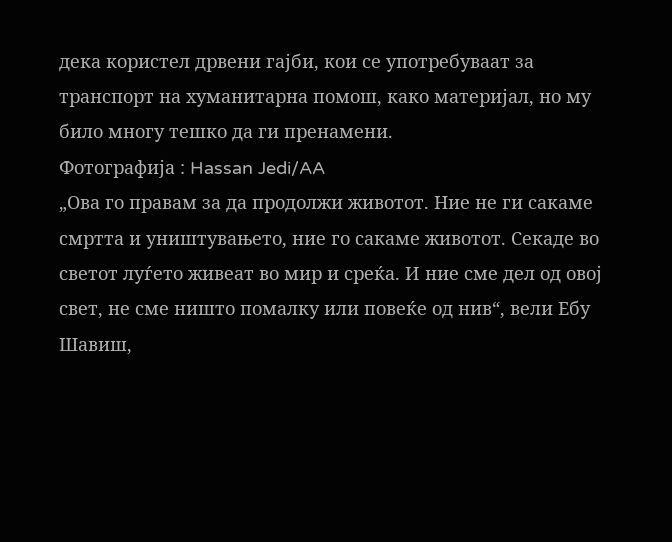дека користел дрвени гајби, кои се употребуваат за транспорт на хуманитарна помош, како материјал, но му било многу тешко да ги пренамени.
Фотографија : Hassan Jedi/AA
„Ова го правам за да продолжи животот. Ние не ги сакаме смртта и уништувањето, ние го сакаме животот. Секаде во светот луѓето живеат во мир и среќа. И ние сме дел од овој свет, не сме ништо помалку или повеќе од нив“, вели Ебу Шавиш,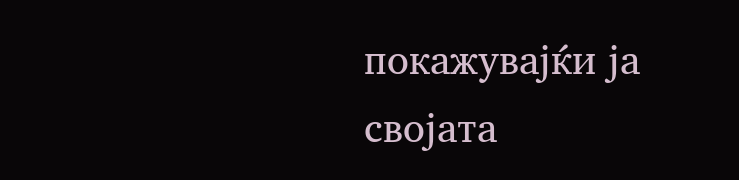покажувајќи ја својата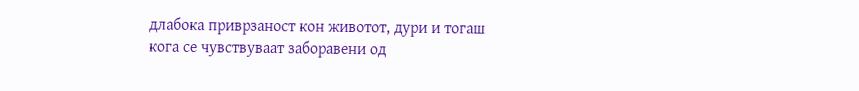длабока приврзаност кон животот, дури и тогаш кога се чувствуваат заборавени од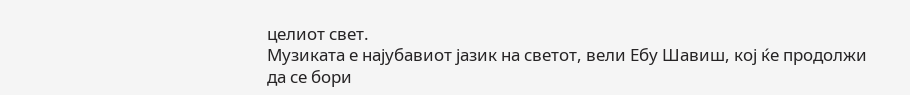целиот свет.
Музиката е најубавиот јазик на светот, вели Ебу Шавиш, кој ќе продолжи да се бори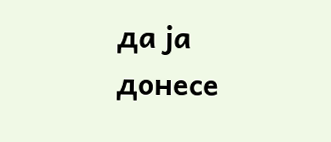да ја донесе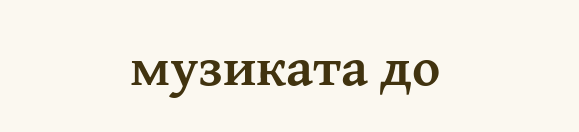музиката до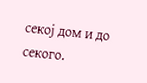секој дом и до секого.